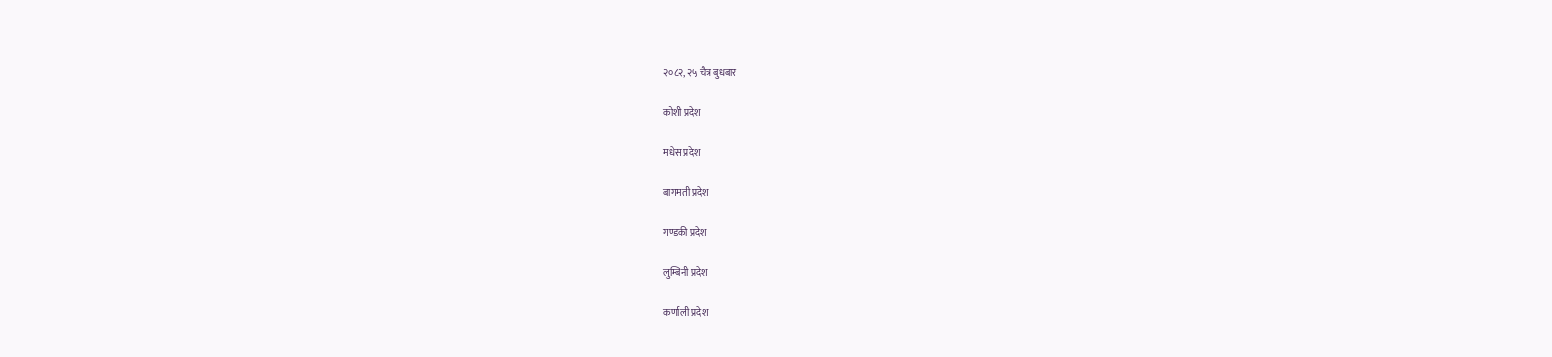२०८२, २५ चैत्र बुधबार

कोशी प्रदेश

मधेस प्रदेश

बागमती प्रदेश

गण्डकी प्रदेश

लुम्बिनी प्रदेश

कर्णाली प्रदेश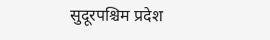सुदूरपश्चिम प्रदेश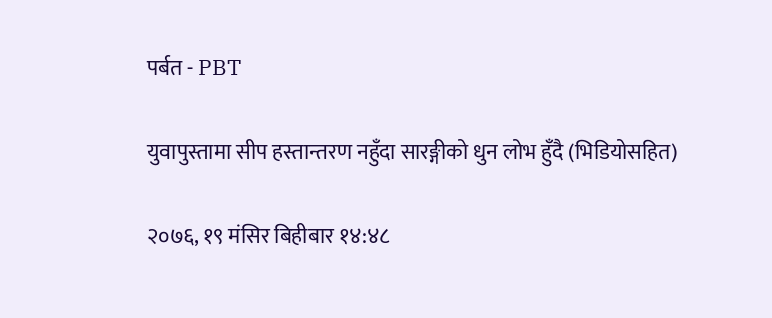पर्बत - PBT

युवापुस्तामा सीप हस्तान्तरण नहुँदा सारङ्गीको धुन लोभ हुँदै (भिडियोसहित)

२०७६, १९ मंसिर बिहीबार १४:४८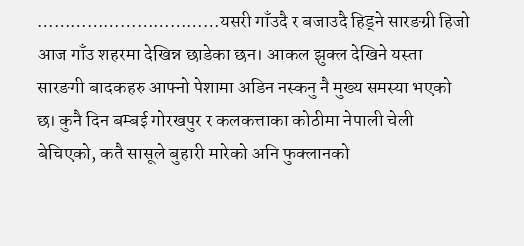……………………………यसरी गाँउदै र बजाउदै हिड्ने सारङग्री हिजो आज गाँउ शहरमा देखिन्न छाडेका छन। आकल झुक्ल देखिने यस्ता सारङगी बादकहरु आफ्नो पेशामा अडिन नस्कनु नै मुख्य समस्या भएको छ। कुनै दिन बम्बई गोरखपुर र कलकत्ताका कोठीमा नेपाली चेली बेचिएको, कतै सासूले बुहारी मारेको अनि फुक्लानको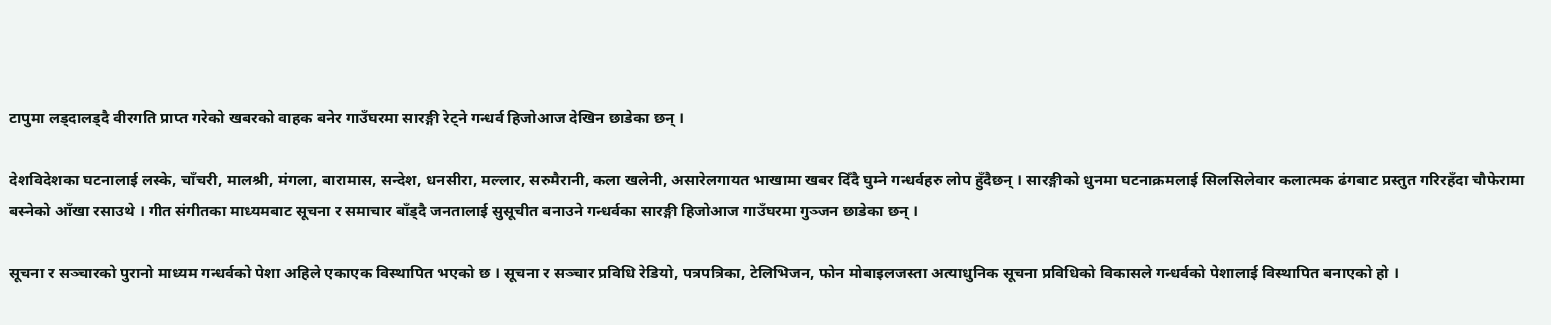टापुमा लड्दालड्दै वीरगति प्राप्त गरेको खबरको वाहक बनेर गाउँघरमा सारङ्गी रेट्ने गन्धर्व हिजोआज देखिन छाडेका छन् ।

देशविदेशका घटनालाई लस्के, चाँचरी, मालश्री, मंगला, बारामास, सन्देश, धनसीरा, मल्लार, सरुमैरानी, कला खलेनी, असारेलगायत भाखामा खबर दिँदै घुम्ने गन्धर्वहरु लोप हुँदैछन् । सारङ्गीको धुनमा घटनाक्रमलाई सिलसिलेवार कलात्मक ढंगबाट प्रस्तुत गरिरहँदा चौफेरामा बस्नेको आँखा रसाउथे । गीत संगीतका माध्यमबाट सूचना र समाचार बाँड्दै जनतालाई सुसूचीत बनाउने गन्धर्वका सारङ्गी हिजोआज गाउँघरमा गुञ्जन छाडेका छन् ।

सूचना र सञ्चारको पुरानो माध्यम गन्धर्वको पेशा अहिले एकाएक विस्थापित भएको छ । सूचना र सञ्चार प्रविधि रेडियो, पत्रपत्रिका, टेलिभिजन, फोन मोबाइलजस्ता अत्याधुनिक सूचना प्रविधिको विकासले गन्धर्वको पेशालाई विस्थापित बनाएको हो ।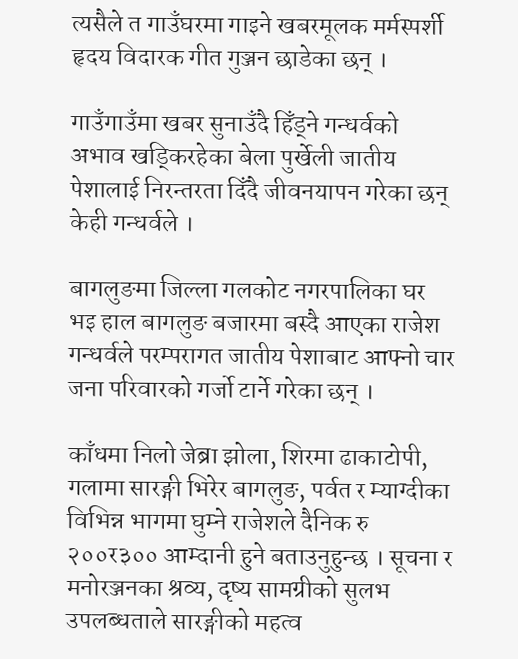त्यसैले त गाउँघरमा गाइने खबरमूलक मर्मस्पर्शी हृदय विदारक गीत गुञ्जन छाडेका छन् ।

गाउँगाउँमा खबर सुनाउँदै हिँड्ने गन्धर्वको अभाव खड्किरहेका बेला पुर्खेली जातीय पेशालाई निरन्तरता दिँदै जीवनयापन गरेका छन् केही गन्धर्वले ।

बागलुङमा जिल्ला गलकोट नगरपालिका घर भइ हाल बागलुङ बजारमा बस्दै आएका राजेश गन्धर्वले परम्परागत जातीय पेशाबाट आफ्नो चार जना परिवारको गर्जो टार्ने गरेका छन् ।

काँधमा निलो जेब्रा झोला, शिरमा ढाकाटोपी, गलामा सारङ्गी भिरेर बागलुङ, पर्वत र म्याग्दीका विभिन्न भागमा घुम्ने राजेशले दैनिक रु २००र३०० आम्दानी हुने बताउनुहुन्छ । सूचना र मनोरञ्जनका श्रव्य, दृष्य सामग्रीको सुलभ उपलब्धताले सारङ्गीको महत्व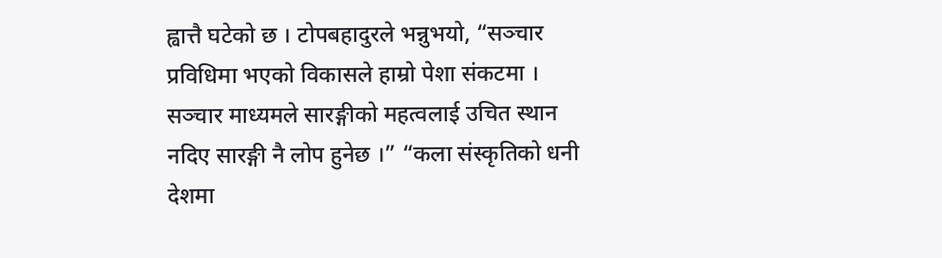ह्वात्तै घटेको छ । टोपबहादुरले भन्नुभयो, “सञ्चार प्रविधिमा भएको विकासले हाम्रो पेशा संकटमा । सञ्चार माध्यमले सारङ्गीको महत्वलाई उचित स्थान नदिए सारङ्गी नै लोप हुनेछ ।” “कला संस्कृतिको धनी देशमा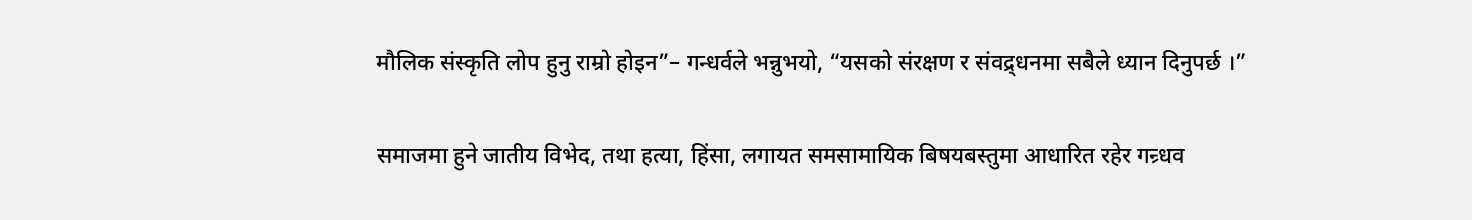मौलिक संस्कृति लोप हुनु राम्रो होइन”– गन्धर्वले भन्नुभयो, “यसको संरक्षण र संवद्र्धनमा सबैले ध्यान दिनुपर्छ ।”

समाजमा हुने जातीय विभेद, तथा हत्या, हिंसा, लगायत समसामायिक बिषयबस्तुमा आधारित रहेर गन्र्धव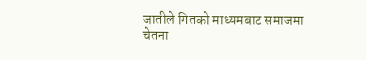जातीले गितको माध्यमबाट समाजमा चेतना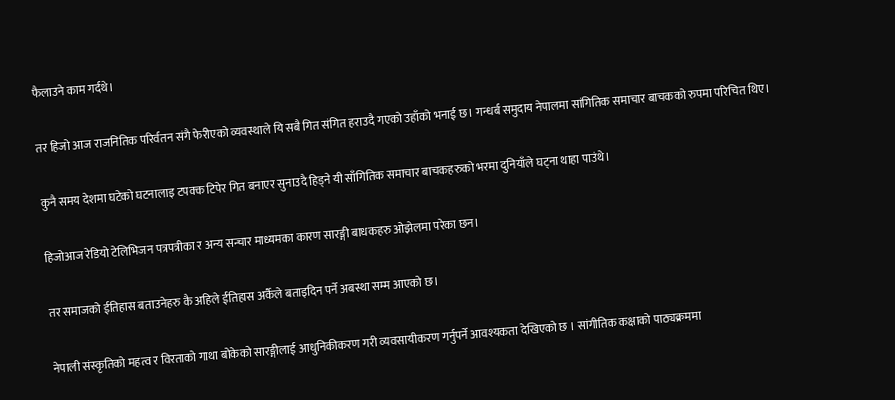फैलाउने काम गर्दथे।

तर हिजो आज राजनितिक परिर्वतन संगै फेरीएको व्यवस्थाले यि सबै गित संगित हराउदै गएको उहाँको भनाई छ। गन्धर्ब समुदाय नेपालमा सांगितिक समाचार बाचकको रुपमा परिचित थिए।

कुनै समय देशमा घटेको घटनालाइ टपक्क टिपेर गित बनाएर सुनाउदै हिड्ने यी साँगितिक समाचार बाचकहरुको भरमा दुनियाँले घट्ना थाहा पाउंथे।

हिजोआज रेडियो टेलिभिजन पत्रपत्रीका र अन्य सन्चार माध्यमका कारण सारङ्गी बाधकहरु ओझेलमा परेका छन।

तर समाजको ईतिहास बताउनेहरु कै अहिले ईतिहास अर्कैले बताइदिन पर्ने अबस्था सम्म आएको छ।

नेपाली संस्कृतिको महत्व र विरताको गाथा बोकेको सारङ्गीलाई आधुनिकीकरण गरी व्यवसायीकरण गर्नुपर्ने आवश्यकता देखिएको छ । सांगीतिक कक्षाको पाठ्यक्रममा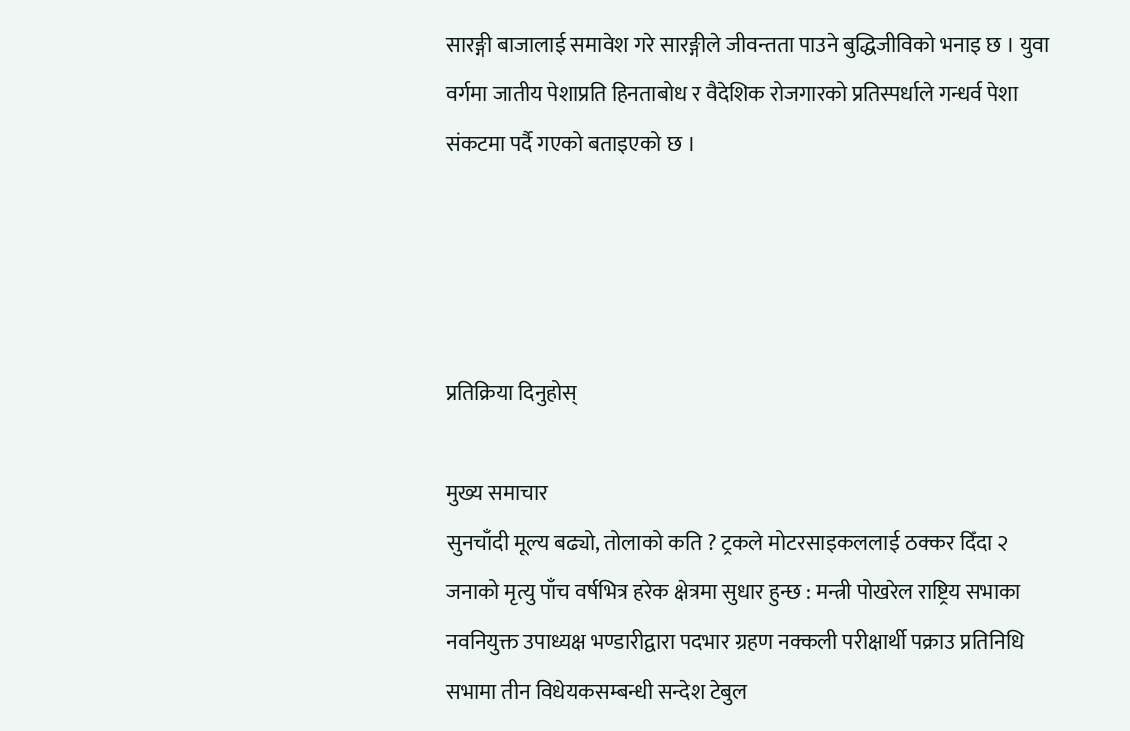सारङ्गी बाजालाई समावेश गरे सारङ्गीले जीवन्तता पाउने बुद्धिजीविको भनाइ छ । युवा वर्गमा जातीय पेशाप्रति हिनताबोध र वैदेशिक रोजगारको प्रतिस्पर्धाले गन्धर्व पेशा संकटमा पर्दै गएको बताइएको छ ।




प्रतिक्रिया दिनुहोस्

मुख्य समाचार
सुनचाँदी मूल्य बढ्यो, तोलाको कति ? ट्रकले मोटरसाइकललाई ठक्कर दिँदा २ जनाको मृत्यु पाँच वर्षभित्र हरेक क्षेत्रमा सुधार हुन्छ : मन्त्री पोखरेल राष्ट्रिय सभाका नवनियुक्त उपाध्यक्ष भण्डारीद्वारा पदभार ग्रहण नक्कली परीक्षार्थी पक्राउ प्रतिनिधि सभामा तीन विधेयकसम्बन्धी सन्देश टेबुल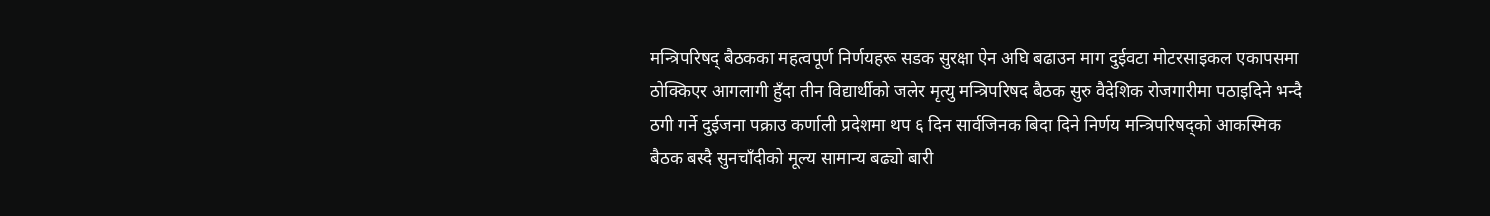मन्त्रिपरिषद् बैठकका महत्वपूर्ण निर्णयहरू सडक सुरक्षा ऐन अघि बढाउन माग दुईवटा मोटरसाइकल एकापसमा ठोक्किएर आगलागी हुँदा तीन विद्यार्थीको जलेर मृत्यु मन्त्रिपरिषद बैठक सुरु वैदेशिक रोजगारीमा पठाइदिने भन्दै ठगी गर्ने दुईजना पक्राउ कर्णाली प्रदेशमा थप ६ दिन सार्वजिनक बिदा दिने निर्णय मन्त्रिपरिषद्को आकस्मिक बैठक बस्दै सुनचाँदीको मूल्य सामान्य बढ्यो बारी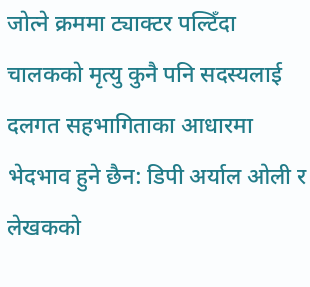जोत्ने क्रममा ट्याक्टर पल्टिँदा चालकको मृत्यु कुनै पनि सदस्यलाई दलगत सहभागिताका आधारमा भेदभाव हुने छैन: डिपी अर्याल ओली र लेखकको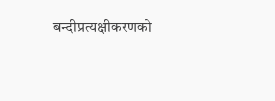बन्दीप्रत्यक्षीकरणको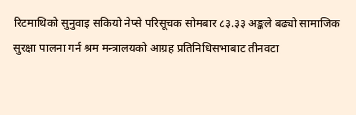रिटमाथिको सुनुवाइ सकियो नेप्से परिसूचक सोमबार ८३.३३ अङ्कले बढ्यो सामाजिक सुरक्षा पालना गर्न श्रम मन्त्रालयको आग्रह प्रतिनिधिसभाबाट तीनवटा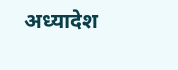अध्यादेश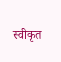स्वीकृत